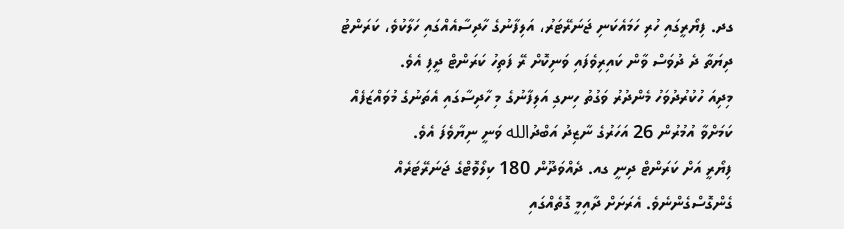ގދ. ފިޔޯރީގައި ހުރި ހަމައެކަނި ޖަނަރޭޓަރު، އަލިފާނުގެ ހާދިސާއެއްގައި ހަލާކުވެ، ކަރަންޓު ދިޔަތާ ދެ ދުވަސް ވާން ކައިރިވެފައި ވަނިކޮށް ރޭ ފަތިހު ކަރަންޓް ދީފި އެވެ.
މިދިއަ ހުކުރުދުވަހު މެންދުރު ވަގުތު ހިނގި އަލިފާނުގެ މި ހާދިސާގައި އެތަނުގެ މުވައްޒަފެއް ކަމަށްވާ އުމުރުން 26 އަހަރުގެ ނާޒިދު އަބްދުالله ވަނީ ނިޔާވެފަ އެވެ.
ފިޔޯރީ އަށް ކަރަންޓް ދިނީ ގއ. ދެއްވަދޫން 180 ކިލޯވޮޓްގެ ޖަނަރޭޓަރެއް ގެންގޮސްގެންނެވެ. އެރަށަށް ދާއިމީ ގޮތެއްގައި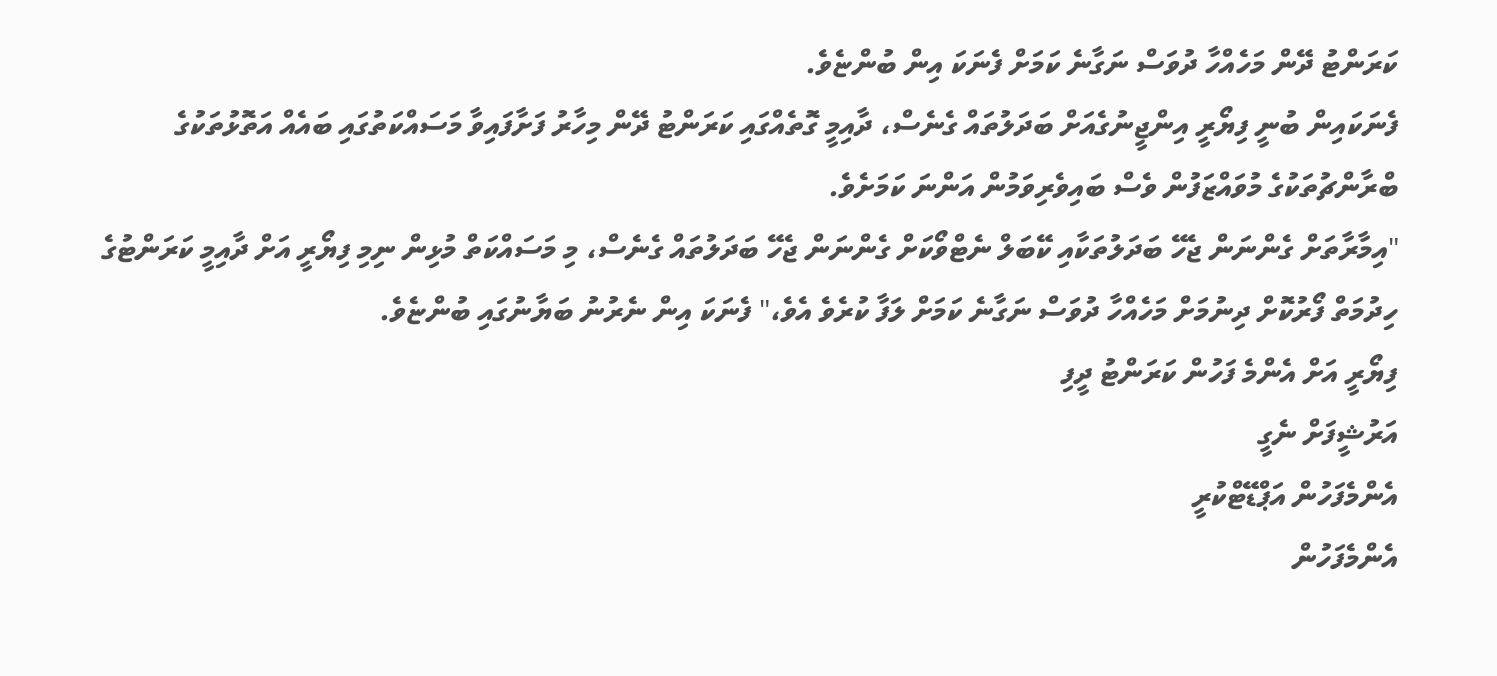ކަރަންޓު ދޭން މަހެއްހާ ދުވަސް ނަގާނެ ކަމަށް ފެނަކަ އިން ބުންޏެވެ.
ފެނަކައިން ބުނީ ފިޔޯރީ އިންޖީނުގެއަށް ބަދަލުތައް ގެނެސް، ދާއިމީ ގޮތެއްގައި ކަރަންޓު ދޭން މިހާރު ފަށާފައިވާ މަސައްކަތުގައި ބައެއް އަތޮޅުތަކުގެ ބްރާންޗުތަކުގެ މުވައްޒަފުން ވެސް ބައިވެރިވަމުން އަންނަ ކަމަށެވެ.
"އިމާރާތަށް ގެންނަން ޖެހޭ ބަދަލުތަކާއި ކޭބަލް ނެޓްވޯކަށް ގެންނަން ޖެހޭ ބަދަލުތައް ގެނެސް، މި މަސައްކަތް މުޅިން ނިމި ފިޔޯރީ އަށް ދާއިމީ ކަރަންޓުގެ ހިދުމަތް ފޯރުކޮށް ދިނުމަށް މަހެއްހާ ދުވަސް ނަގާނެ ކަމަށް ލަފާ ކުރެވެ އެވެ،" ފެނަކަ އިން ނެރުނު ބަޔާނުގައި ބުންޏެވެ.
ފިޔޯރީ އަށް އެންމެ ފަހުން ކަރަންޓު ދީފި
އަރުޝީފަށް ނެގީ
އެންމެފަހުން އަޕްޑޭޓްކުރީ
އެންމެފަހުން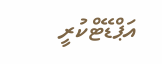އަޕްޑޭޓްކުރީ